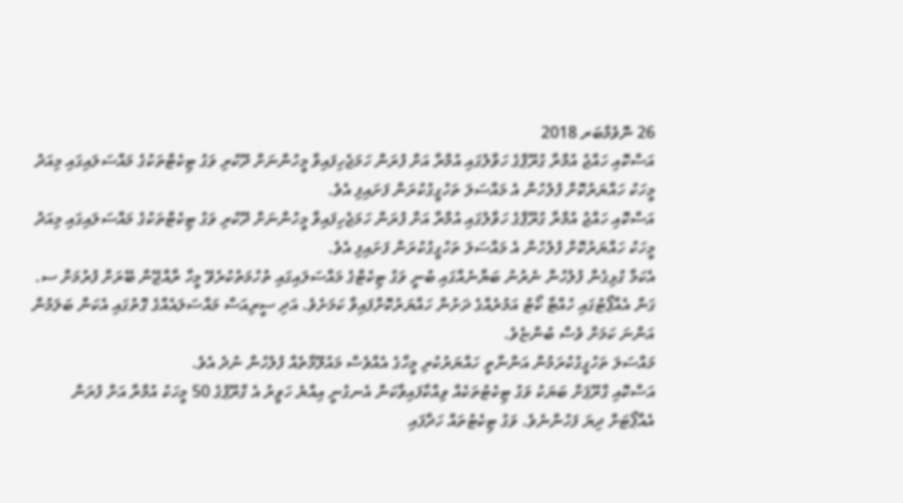26 ނޮވެމްބަރ 2018
އަސްކޮއި ހައްޖު އުމްރާ ގުރޫޕްގެ ހަވާލުގައި އުމްރާ އަށް ފުރަން ހަމަޖެހިފައިވާ މީހުންނަށް ދޫކުރި ވަގު ޓިކެޓްތަކުގެ މައްސަލައިގައި މިއަދު މީހަކު ހައްޔަރުކޮށް ފުލުހުން އެ މައްސަލަ ތަހުގީގުކުރަން ފަށައިފި އެވެ.
އަސްކޮއި ހައްޖު އުމްރާ ގުރޫޕްގެ ހަވާލުގައި އުމްރާ އަށް ފުރަން ހަމަޖެހިފައިވާ މީހުންނަށް ދޫކުރި ވަގު ޓިކެޓްތަކުގެ މައްސަލައިގައި މިއަދު މީހަކު ހައްޔަރުކޮށް ފުލުހުން އެ މައްސަލަ ތަހުގީގުކުރަން ފަށައިފި އެވެ.
އެކަމާ ގުޅިގެން ފުލުހުން ނެރުނު ބަޔާނެއްގައި ބުނީ ވަގު ޓިކެޓްގެ މައްސަލައިގައި ތުހުމަތުކުރެވޭ މީހާ ރާއްޖޭން ބޭރަށް ފުރުމަށް ސ. ގަން އެއާޕޯޓުގައި ހުއްޓާ ކޯޓު އަމުރެއްގެ ދަށުން ހައްޔަރުކޮށްފައިވާ ކަމަށެވެ. އަދި ސީރިއަސް މައްސަލައެއްގެ ގޮތުގައި އެކަން ބަލަމުން އަންނަ ކަމަށް ވެސް ބުންޏެވެ.
މައްސަލަ ތަހުގީގުކުރަމުން އަންނާތީ ހައްޔަރުކުރި މީހާގެ އެއްވެސް މައުލޫމާތެއް ފުލުހުން ނުދެ އެވެ.
އަސްކޮއި ގްރޫޕަށް ބަޔަކު ވަގު ޓިކެޓުތަކެއް ވިއްކާފައިވާކަން އެނގުނީ އިއްޔެ ހަވީރު އެ ގްރޫޕުގެ 50 މީހަކު އުމްރާ އަށް ފުރަން އެއާޕޯޓަށް ދިޔަ ފަހުންނެވެ. ވަގު ޓިކެޓުތައް ހަދާފައި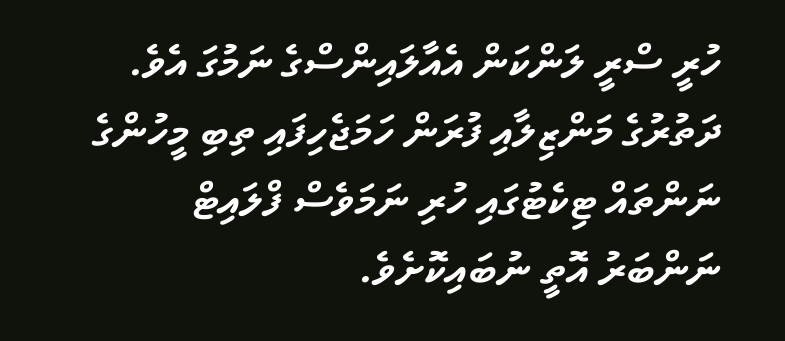ހުރީ ސްރީ ލަންކަން އެއާލައިންސްގެ ނަމުގަ އެވެ. ދަތުރުގެ މަންޒިލާއި ފުރަން ހަމަޖެހިފައި ތިބި މީހުންގެ ނަންތައް ޓިކެޓުގައި ހުރި ނަމަވެސް ފްލައިޓް ނަންބަރު އޮތީ ނުބައިކޮށެވެ.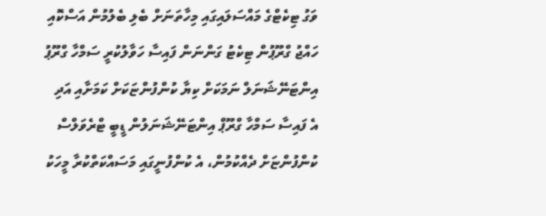ވަގު ޓިކެޓްގެ މައްސަލައިގައި މިހާތަނަށް ބެލި ބެލުމުން އަސްކޮއި ހައްޖު ގްރޫޕުން ޓިކެޓު ގަންނަން ފައިސާ ހަވާލުކުރީ ސަމްހާ ގްރޫޕު އިންޓަނޭޝަނަލް ނަމަކަށް ކިޔާ ކުންފުންޏަކަށް ކަމަށާއި އަދި އެ ފައިސާ ސަމްހާ ގްރޫޕް އިންޓަނޭޝަނަލުން ޑީބީ ޓްރެވަލްސް ކުންފުންޏަށް ދެއްކުމުން، އެ ކުންފުނީގައި މަސައްކަތްކުރާ މީހަކު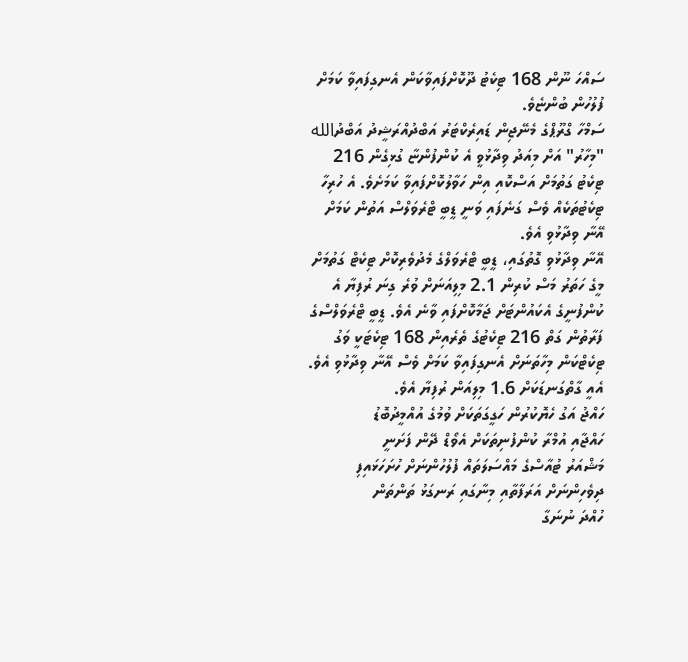ސައްހަ ނޫން 168 ޓިކެޓު ދޫކޮށްފައިވާކަން އެނގިފައިވާ ކަމަށް ފުލުހުން ބުންޏެވެ.
ސަމްހާ ގްރޫޕްގެ މެނޭޖިން ޑައިރެކްޓަރު އަބްދުއްރަޝީދު އަބްދުالله "މިހާރު" އަށް މިއަދު ވިދާޅުވީ އެ ކުންފުންޏާ ގުޅިގެން 216 ޓިކެޓު ގަތުމަށް އަސްކޮއި އިން ހަވާލުކޮށްފައިވާ ކަމަށެވެ. އެ ހުރިހާ ޓިކެޓުތަކެއް ވެސް ގަނެފައި ވަނީ ޑީބީ ޓްރެވަލްސް އަތުން ކަމަށް އޭނާ ވިދާޅުވި އެވެ.
އޭނާ ވިދާޅުވި ގޮތުގައި، ޑީބީ ޓްރެވަލްގެ މެދުވެރިކޮށް ޓިކެޓް ގަތުމަށް މީގެ ހަތަރު މަސް ކުރިން 2.1 މިލިއަނަށް ވުރެ ގިނަ ރުފިޔާ އެ ކުންފުނީގެ އެކައުންޓަށް ޖަމާކޮށްފައި ވާނެ އެވެ. ޑީބީ ޓްރެވަލްސްގެ ފަރާތުން ގަތް 216 ޓިކެޓުގެ ތެރެއިން 168 ޓިކެޓަކީ ވަގު ޓިކެޓްކަން މިހާތަނަށް އެނގިފައިވާ ކަމަށް ވެސް އޭނާ ވިދާޅުވި އެވެ. އެއީ ގާތްގަނޑަކަށް 1.6 މިލިއަން ރުފިޔާ އެވެ.
ހައްޖު އަގު ހެޔޮކުރުން ހަގީގަތަކަށް ވުމުގެ އުއްމީދުބޮޑު
ހައްޖާއި އުމްރާ ކުންފުނިތަކަށް އެވޯޑް ދޭން ފަށަނީ
މަޝްއަރު ޓުއާސްގެ މައްސަލަތައް ފުލުހުންނަށް ހުށަހަޅައިފި
ދިވެހިންނަށް އަރަފާތާއި މިނާގައި ރަނގަޅު ތަންތަން
ހުއްދަ ނުނަގާ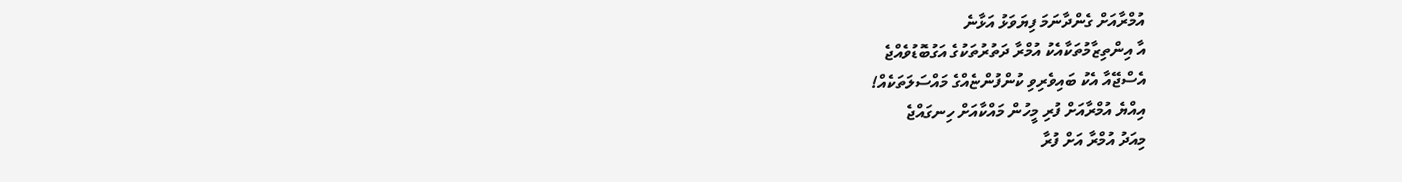އުމްރާއަށް ގެންދާނަމަ ފިޔަވަޅު އަޅާނެ
އާ އިންތިޒާމުތަކާއެކު އުމްރާ ދަތުރުތަކުގެ އަގުބޮޑުވެއްޖެ
އެސްޖޭއާ އެކު ބައިވެރިވި ކުންފުންޏެއްގެ މައްސަލަތަކެއް!
އިއްޔެ އުމްރާއަށް ފުރި މީހުން މައްކާއަށް ހިނގައްޖެ
މިއަދު އުމްރާ އަށް ފުރާ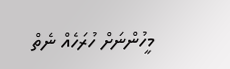މީހުންނަށް ހުރަހެއް ނެތް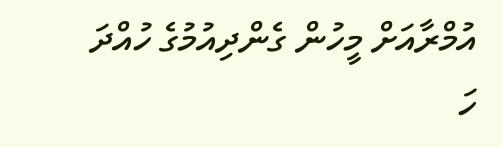އުމްރާއަށް މީހުން ގެންދިއުމުގެ ހުއްދަ ހަ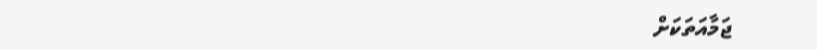ޖަމާއަތަކަށް